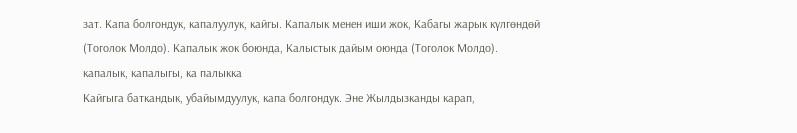зат. Капа болгондук, капалуулук, кайгы. Капалык менен иши жок, Кабагы жарык күлгөндөй (Тоголок Молдо). Капалык жок боюнда, Калыстык дайым оюнда (Тоголок Молдо).
капалык, капалыгы, ка палыкка
Кайгыга баткандык, убайымдуулук, капа болгондук. Эне Жылдызканды карап,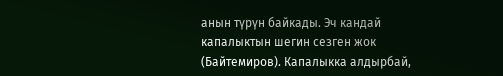анын түрүн байкады. Эч кандай капалыктын шегин сезген жок (Байтемиров). Капалыкка алдырбай,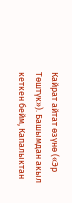Кайрат айтат өзүнө («Эр Төштүк»). Башымдан акыл кеткен бейм, Капалыктан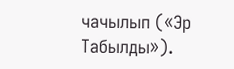чачылып («Эр Табылды»).